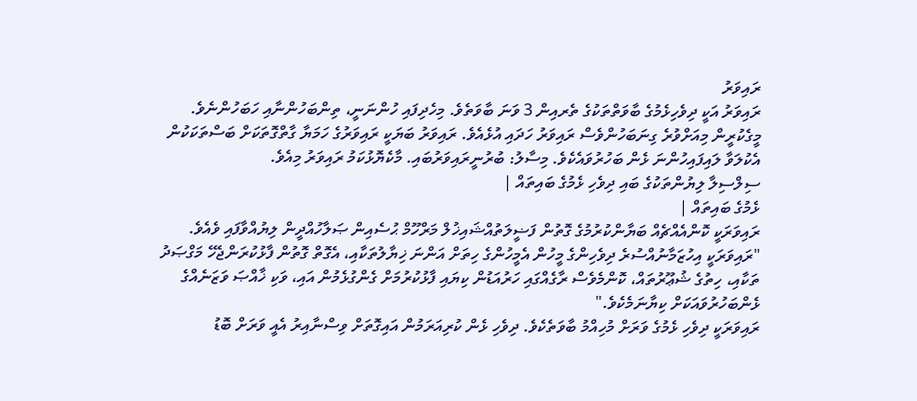ރައިވަރު
ރައިވަރު އަކީ ދިވެހިޅެމުގެ ބާވަތްތަކުގެ ތެރއިން 3 ވަނަ ބާވަތެވެ. މިހެދިފައި ހުންނަނީ، ތިންބަހުންނާއި ހަބަހުންނެވެ. މީގެކުރީން މިއަށްވުރެ ގިނަބަހުންވެސް ރައިވަރު ހަދައި އުޅެއެވެ. ރައިވަރު ބަޔަކީ ރައިވަރުގެ ހަމަޔާ ގާތްގޮތަކަށް ބަސްތަކަކުން އެކުލަވާ ލައިފައިހުންނަ ޅެން ބަހުރުވައެކެވެ. މިސާލު: ބުރުނީރައިވަރުބައި. މާކެޔޮޅުކަމު ރައިވަރު މިއެވެ.
ސިލްސިލާ ލިޔުންތަކުގެ ބައި ދިވެހި ޅެމުގެ ބައިތައް |
ޅެމުގެ ބައިތައް |
ރައިވަރަކީ ކޮންއެއްޗެއް ބަޔާންކުރުމުގެ ގޮތުން ފަޟީލަތުއްޝައިޚުލް މަރްހޫމް ޙުސެއިން ޞަލާހުއްދީން ލިޔުއްވާފައި ވެއެވެ. "ރައިވަރަކީ އިހުޒަމާނުއްސުރެ ދިވެހިންގެ މީހުން އެމީހުންގެ ހިތަށް އަންނަ ޚިޔާލުތަކާއި، އެގޮތް ގޮތުން ފާޅުކުރަންޖެހޭ މަގްޞަދު ތަކާއި، ހިތުގެ ޝުޢޫރުތައް، ކޮންމެވެސް ރާގެއްގައި ހަރުއަޑުން ކިޔައި ފާޅުކުރުމަށް ގެންގުޅެމުން އައި، ވަކި ޚާއްޞަ ވަޒަނެއްގެ ޅެންބަހުރުވައަކަށް ކިޔާނަމެކެވެ."
ރައިވަރަކީ ދިވެހި ޅެމުގެ ވަރަށް މުހިއްމު ބާވަތެކެވެ. ދިވެހި ޅެން ކުރިއަރަމުން އައިގޮތަށް ވިސްނާއިރު އެއީ ވަރަށް ބޮޑު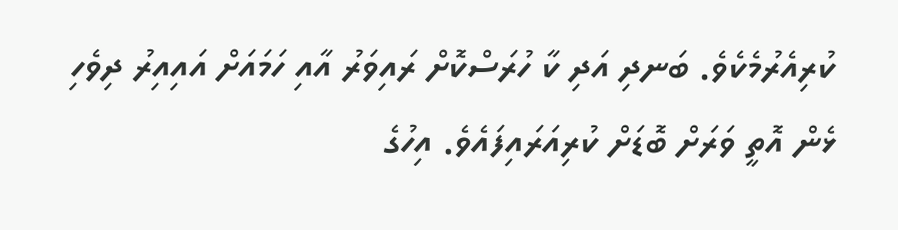ކުރިއެރުމެކެވެ. ބަނދި އަދި ކާ ހުރަސްކޮށް ރައިވަރު އާއި ހަމައަށް އައިއިރު ދިވެހި ޅެން އޮތީ ވަރަށް ބޮޑަށް ކުރިއަރައިފައެވެ. އިހުގެ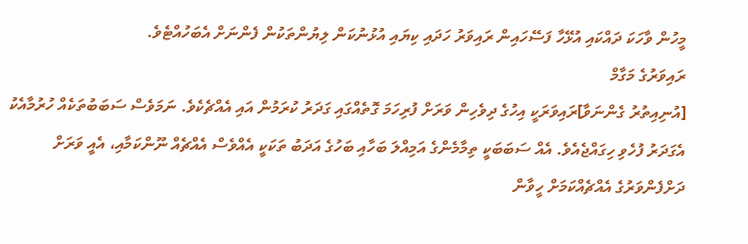މީހުން ވާހަކަ ދައްކައި އުޅޭހާ ފަސޭހައިން ރައިވަރު ހަދައި ކިޔައި އުޅުނުކަން ލިޔުންތަކުން ފެންނަށް އެބަހުއްޓެވެ.
ރައިވަރުގެ މަގާމް
[އުނިއިތުރު ގެންނަވާ]ރައިވަރަކީ އިހުގެ ދިވެހިން ވަރަށް ފުރިހަމަ ގޮތެއްގައި ގަދަރު ކުރަމުން އައި އެއްޗެކެވެ. ނަމަވެސް ސަބަބުތަކެއް ހުރުމާއެކު އެގަދަރު ފުހެވި ހިގައްޖެއެވެ. އެއް ސަބަބަކީ ތިމާމެންގެ އަމިއްލަ ބަހާއި ބަހުގެ އަދަބު ތަކަކީ އެއްވެސް އެއްޗެއް ނޫންކަމާއި، އެއީ ވަރަށް ދަށްފެންވަރުގެ އެއްޗެއްކަމަށް ހީވާން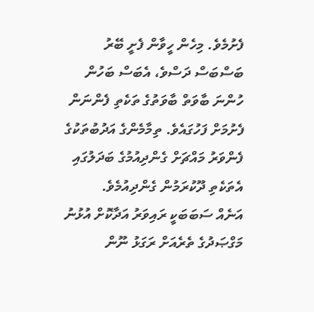ފެށުމެވެ. މިހެން ހީވާން ފެށީ ބޭރު ބަސްބަސް ދަސްވެ، އެބަސް ބަހުން ހުންނަ ބާވަތް ބާވަތުގެ ތަކެތި ފެންނަން ފެށުމަށް ފަހުގައެވެ. ތިމާމެންގެ އަދުބުތަކުގެ ފެންވަރު މައްޗަށް ގެންދިއުމުގެ ބަދަލުގައި އެތަކެތި ދޫކުރަމުން ގެންދިއުމެވެ.
އަނެއް ސަބަބަކީ ރައިވަރު އަދާކޮށް އުޅުނު މަގްޞަދުގެ ތެރެއަށް ރަގަޅު ނޫން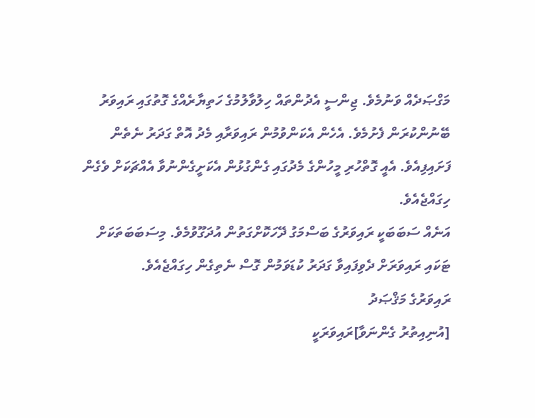މަގްޞަދެއް ވަނުމެވެ. ޖިންސީ އެދުންތައް ހިލުވާލުމުގެ ހަތިޔާރެއްގެ ގޮތުގައި ރައިވަރު ބޭނުންކުރަން ފެށުމެވެ. އެހެން އެކަންވުމުން ރައިވަރާއި މެދު އޮތް ގަދަރު ނެތެން ފަށައިފިއެވެ. އެއީ ގޮތްހުރި މީހުންގެ މެދުގައި ގެންގުޅުން އެކަށީގެންނުވާ އެއްޗަކަށް ވެގެން ހިގައްޖެއެވެ.
އަނެއް ސަބަބަކީ ރައިވަރުގެ ބަސްމަގު ދޭހަކޮށްގަތުން އުދަގޫވުމެވެ. މިސަބަބަތަކަށް ޓަކައި ރައިވަރަށް ދެވިފައިވާ ގަދަރު ކުޑަވަމުން ގޮސް ނެތިގެން ހިގައްޖެއެވެ.
ރައިވަރުގެ މަޤްޞަދު
[އުނިއިތުރު ގެންނަވާ]ރައިވަރަކީ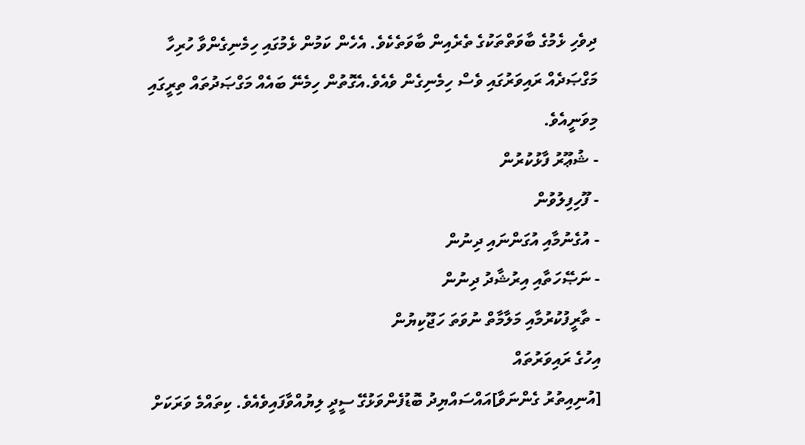ދިވެހި ޅެމުގެ ބާވަތްތަކުގެ ތެރެއިން ބާވަތެކެވެ. އެހެން ކަމުން ޅެމުގައި ހިމެނިގެންވާ ހުރިހާ މަގްޞަދެއް ރައިވަރުގައި ވެސް ހިމެނިގެން ވެއެވެ.އެގޮތުން ހިމެނޭ ބައެއް މަގްޞަދުތައް ތިރީގައި މިވަނީއެވެ.
- ޝުޢޫރު ފާޅުކުރުން
- ފޫހިފިލުވުން
- އުގެނުމާއި އުގަންނައި ދިނުން
- ނަޞޭހަތާއި އިރުޝާދު ދިނުން
- ތާރީފުކުރުމާއި މަލާމާތް ނުވަތަ ހަޖޫކިޔުން
އިހުގެ ރައިވަރުތައް
[އުނިއިތުރު ގެންނަވާ]އައްސައްޔިދު ބޮޑުފެންވަޅުގޭ ސީދީ ލިޔުއްވާފައިވެއެވެ. ކިތައްމެ ވަރަކަށް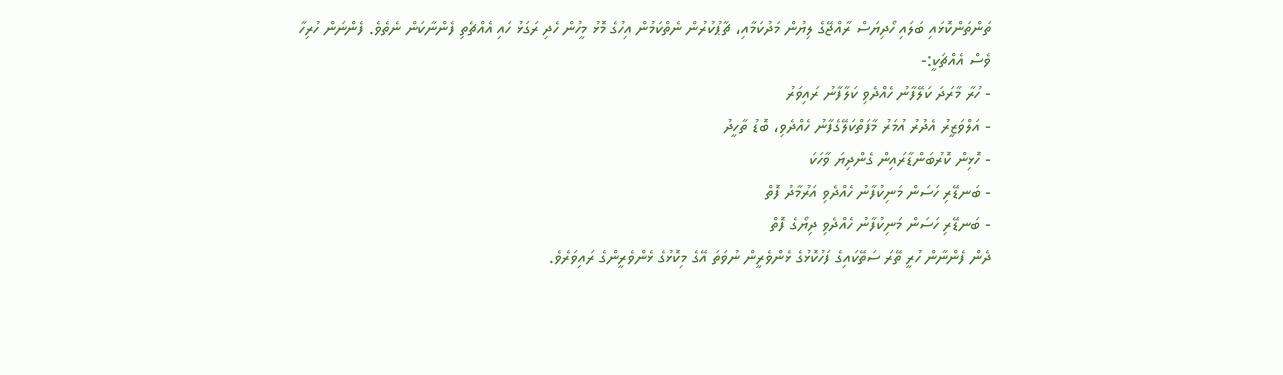ތަންތަންކޮޅައި ބަލައި ހޯދިޔަސް ރާއްޖޭގެ ލިޔުން މަދުކަމާއި، ޗާޕުކުރުން ނެތްކަމުން އިހުގެ މޮޅު މީހުން ހެދި ރަގަޅު ހައި އެއްޗެތި ފެންނާކަން ނެތެވެ. ފެންނަން ހުރިހާ ވެސް އެއްޗަކީ:-
- ހުރާ މާރަދަ ކަލޭފާނު ހެއްދެވި ކަލާފާނު ރައިވަރު
- އަލްވަޒީރު އެދުރު އުމަރު މާފަތްކަލޭގެފާނު ހެއްދެވި، ބޮޑު ތާހީދު
- ހޮޅިން ކޮރުބަންޑާރައިން ގެންދިޔަ ވާހަކަ
- ބަނޑޭރި ހަސަން މަނިކުފާނު ހެއްދެވި އަރުމާދު ފޮތް
- ބަނޑޭރި ހަސަން މަނިކުފާނު ހެއްދެވި ދިޔޯގެ ފޮތް
ދެން ފެންނާން ހުރީ ތޭރަ ސަތޭކައިގެ ފަހުކޮޅުގެ ޅެންވެރީން ނުވަތަ އޭގެ މިކޮޅުގެ ޅެންވެރީންގެ ރައިވަރެވެ.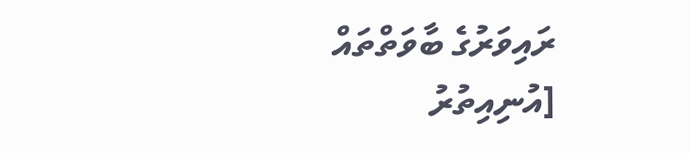ރައިވަރުގެ ބާވަތްތައް
[އުނިއިތުރު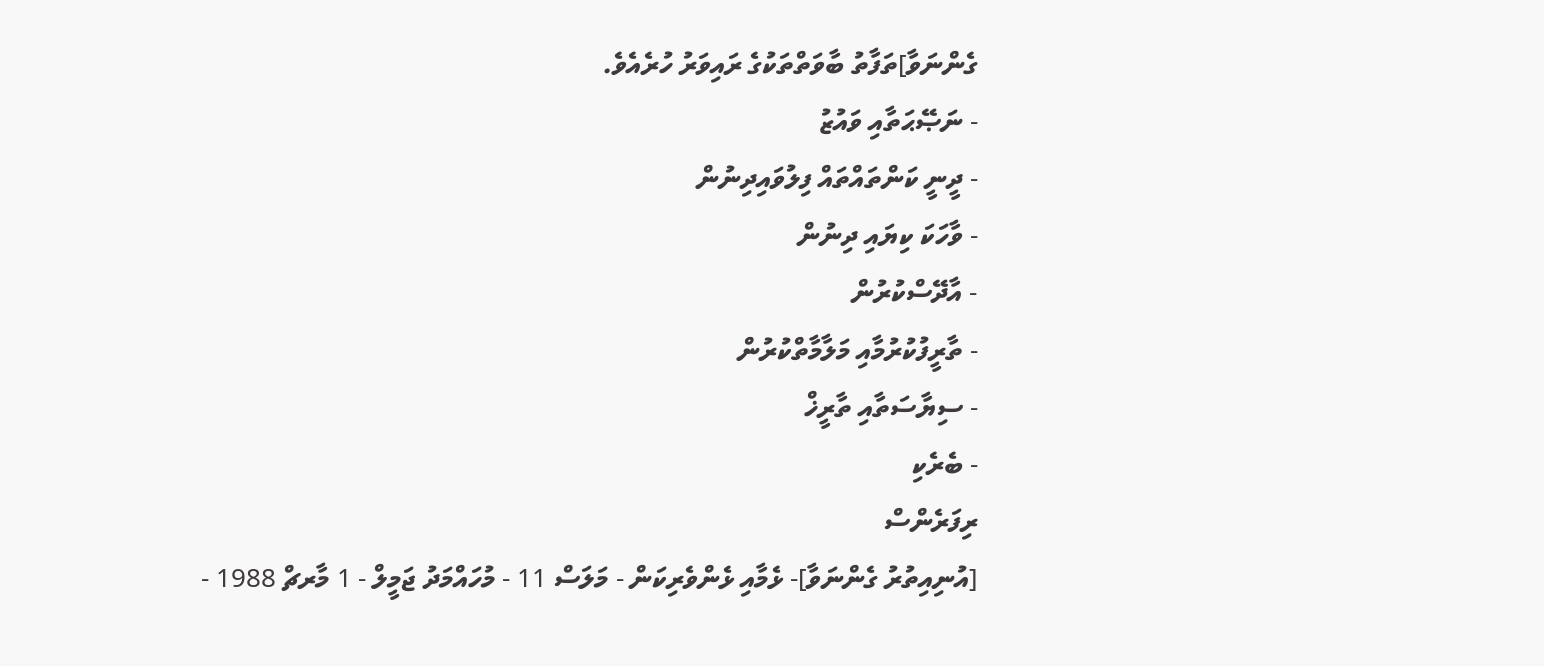ގެންނަވާ]ތަފާތު ބާވަތްތަކުގެ ރައިވަރު ހުރެއެވެ.
- ނަޞޭޙަތާއި ވައުޒު
- ދީނީ ކަންތައްތައް ފިލުވައިދިނުން
- ވާހަކަ ކިޔައި ދިނުން
- އާދޭސްކުރުން
- ތާރީފުކުރުމާއި މަލާމާތްކުރުން
- ސިޔާސަތާއި ތާރީޚް
- ބެރެކި
ރިފަރެންސް
[އުނިއިތުރު ގެންނަވާ]- ޅެމާއި ޅެންވެރިކަން - މަލަސް 11 - މުހައްމަދު ޖަމީލް - 1 މާރޗް 1988 -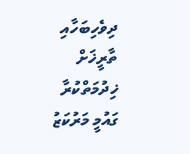ދިވެހިބަހާއި ތާރީޚަށް ޚިދުމަތްކުރާ ގައުމީ މަރުކަޒު